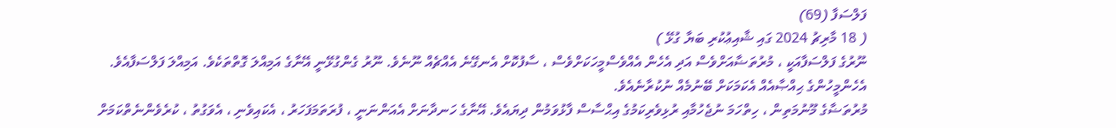ފަލްސަފާ (69)
( 18 މާރިޗު 2024 ގައި ޝާއިޢުކުރި ބަޔާ ގުޅޭ )
ނޫރުގެ ފަލްސަފާއަކީ ، މުރުތަޟާއަށްވެސް އަދި އެހެން އެއްވެސްމީހަކަށްވެސް ، ސާފުކޮށް އެނގޭނެ އެއްޗެއް ނޫނެވެ. ނޫރު ގެންގުޅޭނީ އޭނާގެ އަމިއްލަ ގޮތްތަކެވެ. އަމިއްލަ ފަލްސަފާއެވެ. އެހެންމީހުންގެ ޙިއްޞާއެއް އެކަމަކަށް ބޭނުމެއް ނުކުރާނެއެވެ.
މުރުތަޟާގެ މޫނުމަތިން ، ހިތްހަމަ ނުޖެހުމާއި ރުޅިވެރިކަމުގެ އިޙްސާސް ފާޅުވަމުން ދިޔައެވެ. އޭނާގެ ހަނދާނަށް އެއަންނަނީ ، ފުރަތަމަފަހަރު ، އެކައިވެނި ، އެވަގުތު ، ކުރެވެންނެތްކަމަށް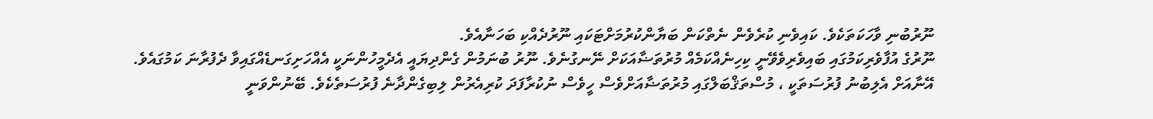ނޫރުބުނި ވާހަކަތަކެވެ. ކައިވެނި ކުރެވެން ނެތްކަން ބަޔާންކުރުމަށްޓަކައި ނޫރުދެއްކި ބަހަނާއެވެ.
ނޫރުގެ އުފާވެރިކަމުގައި ބައިވެރިވެވޭނީ ކިހިނެއްކަމެއް މުރުތަޟާއަކަށް ނޭނގުނެވެ. ނޫރު ބުނަމުން ގެންދިޔައީ އެދެމީހުންނަކީ އެއްހަށިގަނޑެއްގައިވާ ދެފުރާނަ ކަމުގައެވެ. އޭނާއަށް އެލިބުނު ފުރުސަތަކީ ، މުސްތަޤްބަލްގައި މުރުތަޟާއަށްވެސް ހީވެސް ނުކުރާފަދަ ކުރިއެރުން ލިބިގެންދާނެ ފުރުސަތެކެވެ. ބޭނުންވަނީ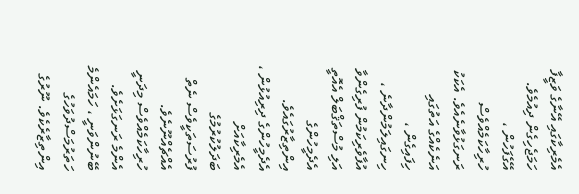އެމެރިކާގައި އޭނާގެ ވަޒީފާ ހަމަޖެހިގެން ދިއުމެވެ. އޭގެފަހުން ، ހުރިހާކަމެއްވެސް ރަނގަޅުވާނެއެވެ. އެކަކު އަނެކެއްގެ އަތުގައި ހިފައިގެން ، ހިނގައިލަމުންދާނެ ، އުފާވެރިކަމުން ފުރިގެންވާ އަލި މުސްތަޤްބަލް އެއޮތީ އެދެމީހުންގެ އިންތިޒާރުގައެވެ. އެދެމީހުންގެ ދިރިއުޅުން ، އެމެރިކާއަށް ބަދަލުކުރުމުގެ ފުރުސަތަކީވެސް ނެތް އެއްޗެއްނޫނެވެ.
ހުރިހާކަމެއްވެސް މިދަނީ އެންމެ ރަނގަޅަށެވެ. ބޭނުންވަނީ ، ހަމައެންމެ ހަތަރުމަސްދުވަހުގެ އިންތިޒާރެކެވެ. ނޫރުގެ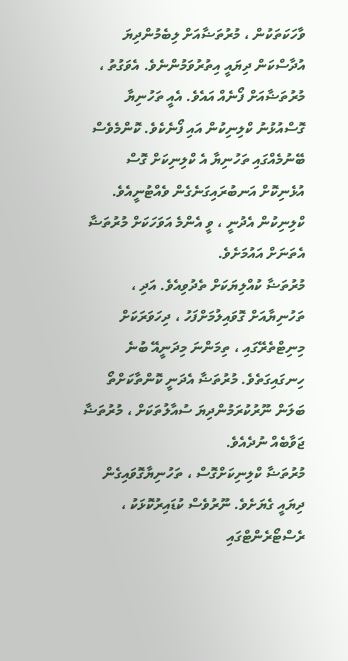ވާހަކަތަކުން ، މުރުތަޟާއަށް ލިބެމުންދިޔަ އުދާސްކަން ދިޔައީ އިތުރުވަމުންނެވެ. އެވަގުތު ، މުރުތަޟާއަށް ފޯނެއް އައެވެ. އެއީ ތަހުނިޔާ ގޮސްއުޅުނު ކްލިނިކުން އައި ފޯނެކެވެ. ކޮންމެވެސް ބޭނުމެއްގައި ތަހުނިޔާ އެ ކްލިނިކަށް ގޮސް އުޅެނިކޮށް އަނބުރައިގަނެގެން ވެއްޓުނީއެވެ. ކްލިނިކުން އެދުނީ ، ވީ އެންމެ އަވަހަކަށް މުރުތަޟާ އެތަނަށް އައުމަށެވެ.
މުރުތަޟާ ކުއްލިޔަކަށް ތެދުވިއެވެ. އަދި ، ތަހުނިޔާއަށް ގޮވައިލުމަށްފަހު ، ދިހަވަރަކަށް މިނިޓްތެރޭގައި ، ތިމަންނަ މިދަނީއޭ ބުނެ ހިނގައިގަތެވެ. މުރުތަޟާ އެދަނީ ކޮންތާކަށްތޯ ބަލަން ނޫރުކުރަމުންދިޔަ ސުއާލުތަކަށް ، މުރުތަޟާ ޖަވާބެއް ނުދެއެވެ.
މުރުތަޟާ ކްލިނިކަށްގޮސް ، ތަހުނިޔާގޮވައިގެން ދިޔައީ ގެޔަށެވެ. ނޫރުވެސް ކުޑައިރުކޮޅަކު ، ރެސްޓޯރެންޓްގައި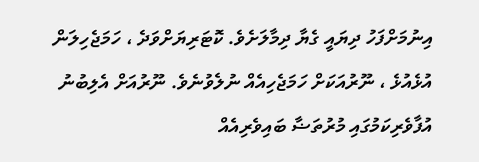އިނުމަށްފަހު ދިޔައީ ގެޔާ ދިމާލަށެވެ. ކޮޓަރިޔަށްވަދެ ، ހަމަޖެހިލަން އުޅެއުޅެ ، ނޫރުއަކަށް ހަމަޖެހިއެއް ނުލެވުނެވެ. ނޫރުއަށް އެލިބުނު އުފާވެރިކަމުގައި މުރުތަޟާ ބައިވެރިއެއް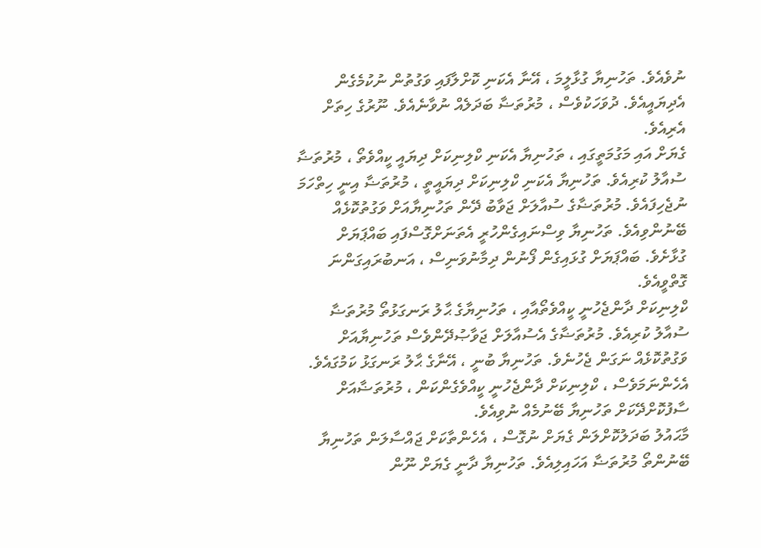ނުވެއެވެ. ތަހުނިޔާ ގުޅާލީމަ ، އޭނާ އެކަނި ކޮށްލާފައި ވަގުތުން ނުކުމެގެން އެދިޔައީއެވެ. ދުވަހަކުވެސް ، މުރުތަޟާ ބަދަލެއް ނުވާނެއެވެ. ނޫރުގެ ހިތަށް އެރިއެވެ.
ގެޔަށް އައި މަގުމަތީގައި ، ތަހުނިޔާ އެކަނި ކްލިނިކަށް ދިޔައީ ކީއްވެތޯ ، މުރުތަޟާ ސުއާލު ކުރިއެވެ. ތަހުނިޔާ އެކަނި ކްލިނިކަށް ދިޔައީތީ ، މުރުތަޟާ އިނީ ހިތްހަމަ ނުޖެހިފައެވެ. މުރުތަޟާގެ ސުއާލަށް ޖަވާބު ދޭން ތަހުނިޔާއަށް ވަގުތުކޮޅެއް ބޭނުންވިއެވެ. ތަހުނިޔާ ވިސްނައިގެންހުރީ އެތަނަށްގޮސްފައި ބައްޕަޔަށް ގުޅާށެވެ. ބައްޕަޔަށް ގުޅައިގެން ފޯނުން ދިމާނުވަނިސް ، އަނބުރައިގަންނަ ގޮތްވީއެވެ.
ކްލިނިކަށް ދާންޖެހުނީ ކީއްވެތޯއާއި ، ތަހުނިޔާގެ ޙާލު ރަނގަޅުތޯ މުރުތަޟާ ސުއާލު ކުރިއެވެ. މުރުތަޟާގެ އެސުއާލަށް ޖަވާޞުދޭންވެސް ތަހުނިޔާއަށް ވަގުތުކޮޅެއް ނަގަން ޖެހުނެވެ. ތަހުނިޔާ ބުނީ ، އޭނާގެ ޙާލު ރަނގަޅު ކަމުގައެވެ. އެހެންނަމަވެސް ، ކްލިނިކަށް ދާންޖެހުނީ ކީއްވެގެންކަން ، މުރުތަޟާއަށް ސާފުކޮށްދޭކަށް ތަހުނިޔާ ބޭނުމެއް ނުވިއެވެ.
މާޙައުލު ބަދަލުކޮށްލަން ގެޔަށް ނުގޮސް ، އެހެންތާކަށް ޖައްސާލަން ތަހުނިޔާ ބޭނުންތޯ މުރުތަޟާ އަހައިލިއެވެ. ތަހުނިޔާ ދާނީ ގެޔަށް ނޫން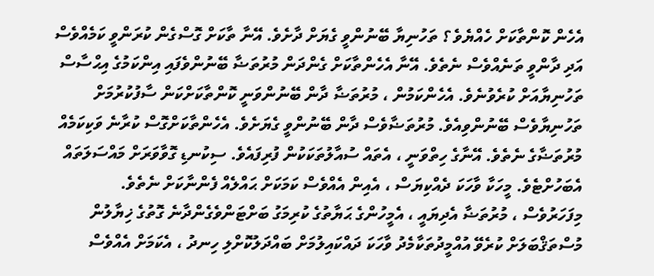އެހެން ކޮންތާކަށް ހެއްޔެވެ ؟ ތަހުނިޔާ ބޭނުންވީ ގެޔަށް ދާށެވެ. އޭނާ ތާކަށް ގޮސްގެން ކުރަންވީ ކަމެއްވެސް އަދި ދާންވީ ތަނެއްވެސް ނެތެވެ. އޭނާ އެހެންތާކަށް ގެންދަން މުރުތަޟާ ބޭނުންވެފައި އިންކަމުގެ އިޙްސާސް ތަހުނިޔާއަށް ކުރެވުނެވެ. އެހެންކަމުން ، މުރުތަޟާ ދާން ބޭނުންވަނީ ކޮންތާކަށްކަން ސާފުކުރުމަށް ތަހުނިޔާވެސް ބޭނުންވިއެވެ. މުރުތަޟާވެސް ދާން ބޭނުންވީ ގެޔަށެވެ. އެހެންތާކަށްގޮސް ކުރާނެ ވަކިކަމެއް މުރުތަޟާގެ ނެތެވެ. އޭނާގެ ހިތްވަނީ ، އެތައް ސުއާލުތަކަކުން ފުރިފައެވެ. ސިކުނޑި ގޮވާވަރަށް މައްސަލަތައް އެބަހުށްޓެވެ. މީހަކާ ވާހަކަ ދެއްކިޔަސް ، އެއިން އެއްވެސް ކަމަކަށް ޙައްލެއް ފެންނާކަށް ނެތެވެ.
މިފަހަރުވެސް ، މުރުތަޟާ އެދިޔައީ ، އެމީހުންގެ ޙަޔާތުގެ ކުރިމަގު ބަށްޓަންވެގެންދާނެ ގޮތުގެ ޚިޔާލުން މުސްތަޤްބަލަށް ކުރެވޭ އުއްމީދުތަކާމެދު ވާހަކަ ދައްކައިލުމަށް ބައްދަލުކޮށްލި ހިނދު ، އެކަމަށް އެއްވެސް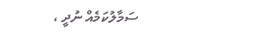ސަމާލުކަމެއް ނުދީ ،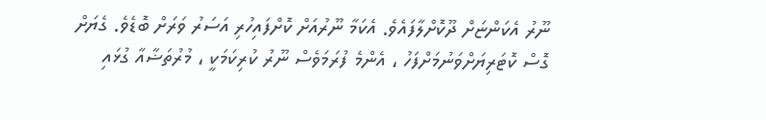ނޫރު އެކަންޏަށް ދޫކޮށްލާފައެވެ. އެކަމާ ނޫރުއަށް ކޮށްފައިހުރި އަސަރު ވަރަށް ބޮޑެވެ. ގެޔަށް ގޮސް ކޮޓަރިޔަށްވަނުމަށްފަހު ، އެންމެ ފުރަމަވެސް ނޫރު ކުރިކަމަކީ ، މުރުތަޟާއާ ގުޅައި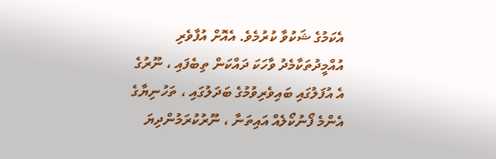އެކަމުގެ ޝަކުވާ ކުރުމެވެ. އެއޮށް އުފާވެރި އުއްމީދުތަކާމެދު ވާހަކަ ދައްކަން ތިބެފައި ، ނޫރުގެ އެ އުފަލުގައި ބައިވެރިވުމުގެ ބަދަލުގައި ، ތަހުނިޔާގެ އެންމެ ފޯނުކޯލެއް އައިތަނާ ، ނޫރުކުރަމުންދިޔަ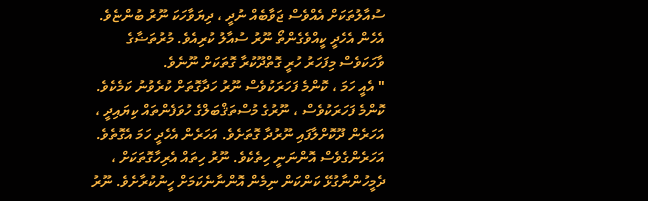ސުއާލުތަކަށް އެއްވެސް ޖަވާބެއް ނުދީ ، ދިޔަވާހަކަ ނޫރު ބުންޏެވެ. އެހެން އެހެދީ ކީއްވެގެންތޯ ނޫރު ސުއާލު ކުރިއެވެ. މުރުތަޟާގެ ވާހަކަވެސް މިފަހަރު ހުރީ ގޮތްދޫކުރާ ގޮތަކަށް ނޫނެވެ.
" އެއީ ހަމަ ، ކޮންމެ ފަހަރަކުވެސް ނޫރު ހަދާގޮތަށް ކުރެވުނު ކަމެކެވެ. ކޮންމެ ފަހަރަކުވެސް ، ނޫރުގެ މުސްތަޤްބަލްގެ ހުވަފެންތައް ކިޔައިދީ ، އަހަރެން ދޫކޮށްލާފައި ނޫރުދާ ގޮތަށެވެ. އަހަރެން އެހެދީ ހަމަ އެގޮތެވެ. އަހަރެންގެވެސް އޮންނަނީ ހިތެކެވެ. ނޫރު ހިތައް އެރިހާގޮތަކަށް ، ދެމީހުންނާގުޅޭ ކަންކަން ނިމެން އޮންނާނެކަމަށް ހީނުކުރާށެވެ. ނޫރު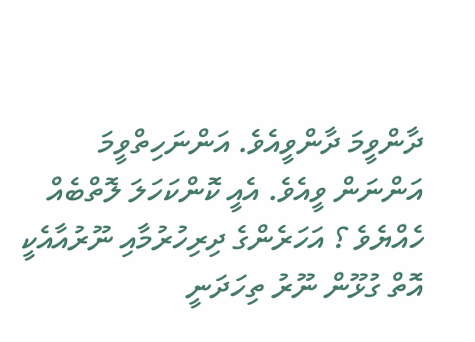ދާންވީމަ ދާންވީއެވެ. އަންނަހިތްވީމަ އަންނަން ވީއެވެ. އެއީ ކޮންކަހަލަ ލޮތްބެއް ހެއްޔެވެ ؟ އަހަރެންގެ ދިރިހުރުމާއި ނޫރުއާއެކީ އޮތް ގުޅޫން ނޫރު ތިހަދަނީ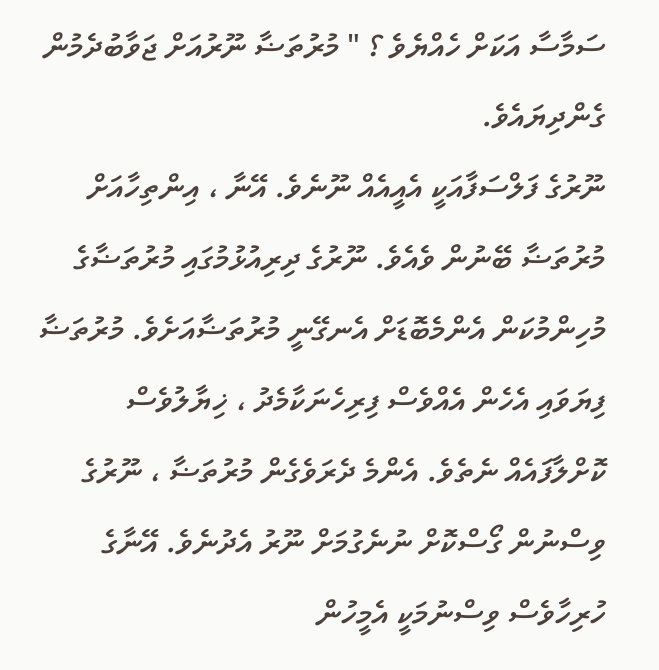ސަމާސާ އަކަށް ހެއްޔެވެ ؟ " މުރުތަޟާ ނޫރުއަށް ޖަވާބުދެމުން ގެންދިޔައެވެ.
ނޫރުގެ ފަލްސަފާއަކީ އެއީއެއް ނޫނެވެ. އޭނާ ، އިންތިހާއަށް މުރުތަޟާ ބޭނުން ވެއެވެ. ނޫރުގެ ދިރިއުޅުމުގައި މުރުތަޟާގެ މުހިންމުކަން އެންމެބޮޑަށް އެނގޭނީ މުރުތަޟާއަށެވެ. މުރުތަޟާ ފިޔަވައި އެހެން އެއްވެސް ފިރިހެނަކާމެދު ، ޚިޔާލުވެސް ކޮށްލާފައެއް ނެތެވެ. އެންމެ ދެރަވެގެން މުރުތަޟާ ، ނޫރުގެ ވިސްނުން ގޯސްކޮށް ނުނެގުމަށް ނޫރު އެދުނެވެ. އޭނާގެ ހުރިހާވެސް ވިސްނުމަކީ އެމީހުން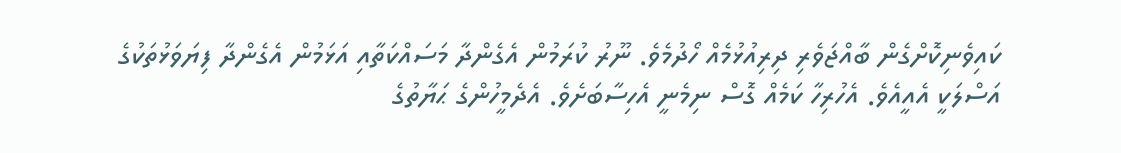ކައިވެނިކޮށްގެން ބާއްޖަވެރި ދިރިއުޅުމެއް ހޯދުމެވެ. ނޫރު ކުރަމުން އެގެންދާ މަސައްކަތާއި އަޅަމުން އެގެންދާ ފިޔަވަޅުތަކުގެ އަސްލަކީ އެއީއެވެ. އެހުރިހާ ކަމެއް ގޮސް ނިމެނީ އެހިސާބަށެވެ. އެދެމީހުންގެ ޙަޔާތުގެ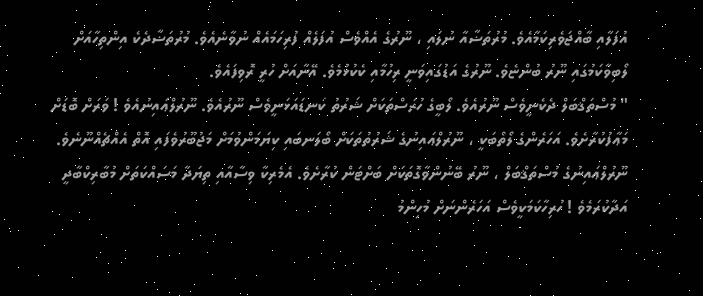އުފަލާއި ބާއްޖަވެރިކަމާއެވެ. މުރުތަޟާއާ ނުލައި ، ނޫރުގެ އެއްވެސް އުފަލެއް ފުރިހަމައެއް ނުވާނެއެވެ. މުރުތަޟާދެކެ އިންތިހާއަށް ލޯބިވާކަމުގައި ނޫރު ބުންޏެވެ. ނޫރުގެ އަޑުގައިވަނީ ރިހުމާއި ކެކުޅުމެވެ. އޭނާއަށް ހުރީ ރޮވިފައެވެ.
" މުސްތަޤްބަލް ދެކެނީވެސް ނޫރުއެވެ. ލޯބީގެ ހުރަސްތަކަށް ޝަރުތު ކަނޑައަޅަނީވެސް ނޫރުއެވެ. ނޫރުލްޢައިނުއެވެ ! ވަރަށް ބޮޑަށް މަޢާފުކުރާށެވެ. އަހަރެންގެ ލޯތްބަކީ ، ނޫރުލްޢައިނުގެ ޝަރުތުތަކަށް ބޯލަނބައި ކިޔަމަންވުމަށް މަޖުބޫރުވެފައި އޮތް އެއްޗެއްނޫނެވެ. ނޫރުލްޢައިނުގެ މުސްތަޤްބަލް ، ނޫރު ބޭނުންވާގޮތަކަށް ބަށްޓަން ކުރާށެވެ. އެމެރިކާ ވިސާއާއި ތިޔަދާ މަސައްކަތަށް މުބާރިކްބާދީ އަދާކުރަމެވެ ! ހުރިހާކަމަކީވެސް އަހަރެންނަށް މުހިންމު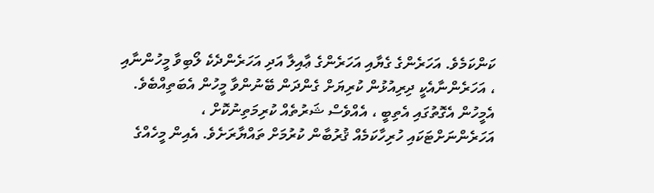ކަންކަމެވެ. އަހަރެންގެ ގެޔާއި އަހަރެންގެ ޢާއިލާ އަދި އަހަރެންދެކެ ލޯބިވާ މީހުންނާއި ، އަހަރެންނާއެކީ ދިރިއުޅުން ކުރިޔަށް ގެންދަން ބޭނުންވާ މީހުން އެބަތިއްބެވެ. އެމީހުން އެގޮތުގައި އެތިބީ ، އެއްވެސް ޝަރުތެއް ކުރިމަތިނުކޮށް ، އަހަރެންނަށްޓަކައި ހުރިހާކަމެއް ޤުރުބާން ކުރުމަށް ތައްޔާރަށެވެ. އެއިން މީހެއްގެ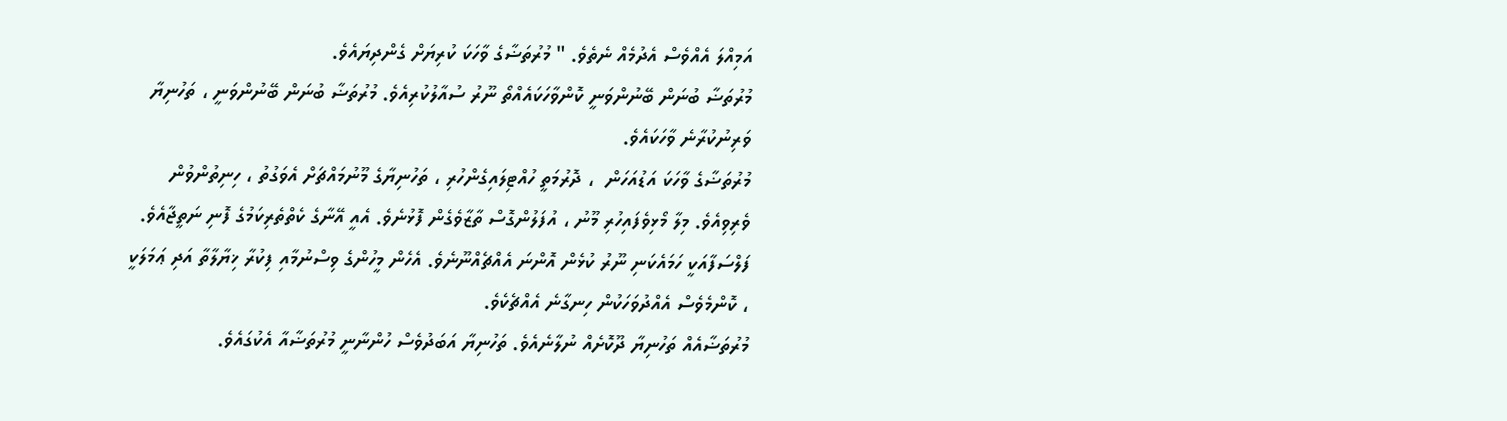އަމިއްލަ އެއްވެސް އެދުމެއް ނެތެވެ. " މުރުތަޟާގެ ވާހަކަ ކުރިޔަށް ގެންދިޔައެވެ.
މުރުތަޟާ ބުނަން ބޭނުންވަނީ ކޮންވާހަކައެއްތޯ ނޫރު ސުއާލުކުރިއެވެ. މުރުތަޟާ ބުނަން ބޭނުންވަނީ ، ތަހުނިޔާ ވަރިނުކުރާނެ ވާހަކައެވެ.
މުރުތަޟާގެ ވާހަކަ އަޑުއަހަން  ، ދޮރުމަތީ ހުއްޓިލައިގެންހުރި ، ތަހުނިޔާގެ މޫނުމައްޗަށް އެވަގުތު ، ހިނިތުންވުން ވެރިވިއެވެ. މިލާ މޯޅިވެފައިހުރި މޫނު ، އުފަލުންގޮސް ތާޒާވެގެން ފޮޅުނެވެ. އެއީ އޭނާގެ ކެތްތެރިކަމުގެ ފޮނި ނަތީޖާއެވެ. ފަލްސަފާއަކީ ހަމައެކަނި ނޫރު ކުޅެން އޮންނަ އެއްޗެއްނޫނެވެ. އެހެން މީހުންގެ ވިސްނުމާއި ފިކުރާ ޚިޔާލާތާ އަދި ޢަމަލަކީ ، ކޮންމެވެސް އެއްދުވަހަކުން ހިނގާނެ އެއްޗެކެވެ.
މުރުތަޟާއެއް ތަހުނިޔާ ދޫކޮށެއް ނުލާނެއެވެ. ތަހުނިޔާ އަބަދުވެސް ހުންނާނީ މުރުތަޟާއާ އެކުގައެވެ.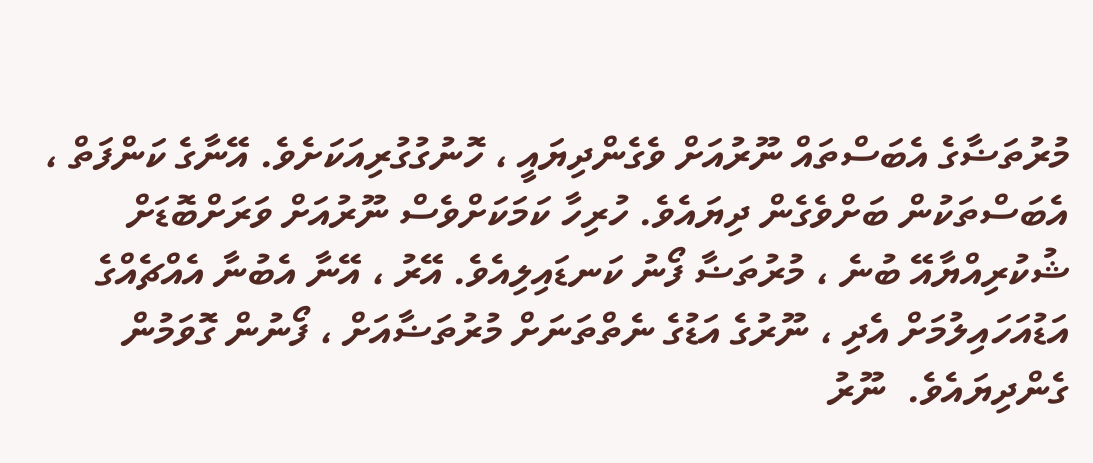މުރުތަޟާގެ އެބަސްތައް ނޫރުއަށް ވެގެންދިޔައީ ، ހޮނުގުގުރިއަކަށެވެ. އޭނާގެ ކަންފަތް ، އެބަސްތަކުން ބަށްވެގެން ދިޔައެވެ. ހުރިހާ ކަމަކަށްވެސް ނޫރުއަށް ވަރަށްބޮޑަށް ޝުކުރިއްޔާއޭ ބުނެ ، މުރުތަޟާ ފޯނު ކަނޑައިލިއެވެ. އޭރު ، އޭނާ އެބުނާ އެއްޗެއްގެ އަޑުއަހައިލުމަށް އެދި ، ނޫރުގެ އަޑުގެ ނެތްތަނަށް މުރުތަޟާއަށް ، ފޯނުން ގޮވަމުން ގެންދިޔައެވެ.  ނޫރު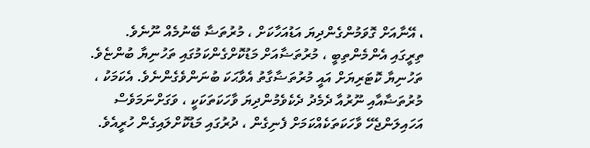، އޭނާއަށް ގޮވަމުންގެންދިޔަ އަޑުއަހާކަށް ، މުރުތަޟާ ބޭނުމެއް ނޫނެވެ.
ތިރީގައި އެންމެންތިބީ ، މުރުތަޟާއަށް މަޑުކޮށްގެންކަމުގައި ތަހުނިޔާ ބުންޏެވެ. ތަހުނިޔާ ކޮޓަރިޔަށް އައީ މުރުތަޟާގާތު އެވާޙަކަ ބުނަންވެގެންނެވެ. އެކަމަކު ، މުރުތަޟާއާއި ނޫރުއާ ދެމެދު ދެކެވެމުންދިޔަ ވާހަކަތަކަކީ ، ވަގަށްނަމަވެސް އަހައިލަންޖެހޭ ވާހަކަތަކެއްކަމަށް ފެނިގެން ، ދުރުގައި މަޑުކޮށްލައިގެން ހުރީއެވެ.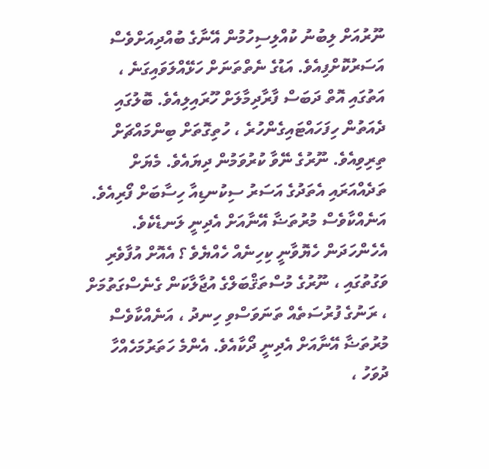ނޫރުއަށް ލިބުނު ކުއްލިސިހުމުން އޭނާގެ ބުއްދިއަށްވެސް އަސަރުކޮށްފިއެވެ. އަޑުގެ ނެތްތަނަށް ހަޅޭއްލަވައިގަނެ ، އަތުގައި އޮތް ދަބަސް ފާރާދިމާލަށް ހޫރައިލިއެވެ. ބޮލުގައި ދެއަތުން ހިފަހައްޓައިގެންހުރެ ، ހުތިގޮތަށް ބިންމައްޗަށް ތިރިވިއެވެ. ނޫރުގެ ނޭވާ ކުރުވަމުން ދިޔައެވެ. މެޔަށް ތަދެއްއަރައި އެތަދުގެ އަސަރު ސިކުނޑިއާ ހިސާބަށް ފޯރިއެވެ. އަނެއްކާވެސް މުރުތަޟާ އޭނާއަށް އެދިނީ ލަނޑެކެވެ. އެހެންހަދަން ހެޔޮވާނީ ކިހިނެއް ހެއްޔެވެ ؟ އެއޮށް އުފާވެރި ވަގުތުގައި ، ނޫރުގެ މުސްތަޤްބަލްގެ އުޖާލާކަން ގެނެސްގަތުމަށް ، ރަނުގެ ފުރުސަތެއް ތަނަވަސްވި ހިނދު ، އަނެއްކާވެސް މުރުތަޟާ އޭނާއަށް އެދިނީ ދޯކާއެވެ. އެންމެ ހަތަރުމަހެއްހާ ދުވަހު ،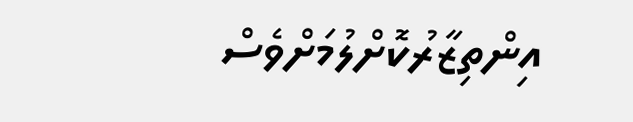އިންތިޒާރުކޮށްލުމަށްވެސް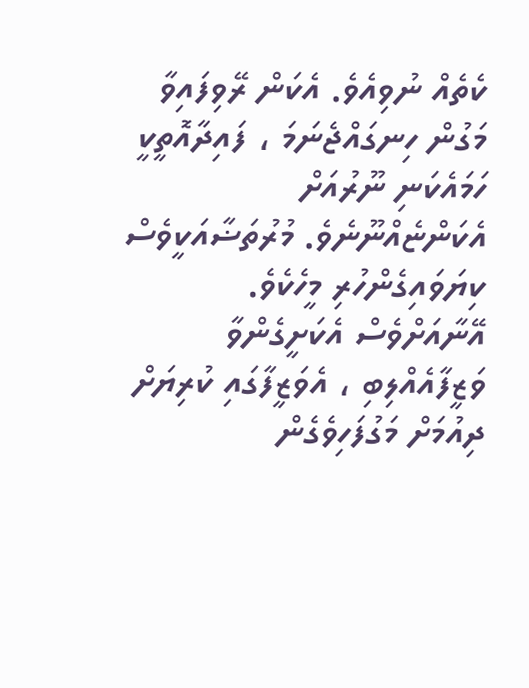ކެތެއް ނުވިއެވެ. އެކަން ރޭވިފައިވާ މަގުން ހިނގައްޖެނަމަ ، ފައިދާއޮތީކީ ހަމައެކަނި ނޫރުއަށް އެކަންޏެއްނޫނެވެ. މުރުތަޟާއަކީވެސް ކިޔަވައިގެންހުރި މީހެކެވެ. އޭނާއަށްވެސް އެކަށީގެންވާ ވަޒީފާއެއްލިބި ، އެވަޒީފާގައި ކުރިޔަށް ދިއުމަށް މަގުފަހިވެގެން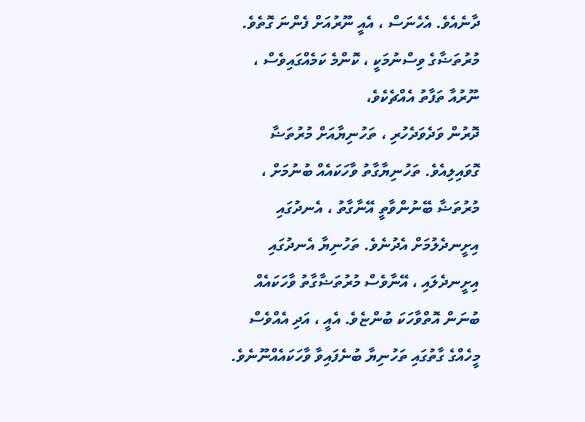ދާނެއެވެ. އެހެނަސް ، އެއީ ނޫރުއަށް ފެންނަ ގޮތެވެ. މުރުތަޟާގެ ވިސްނުމަކީ ، ކޮންމެ ކަމެއްގައިވެސް ، ނޫރުއާ ތަފާތު އެއްޗެކެވެ،
ދޮރުން ވަދެވަދެހުރި ، ތަހުނިޔާއަށް މުރުތަޟާ ގޮވައިލިއެވެ. ތަހުނިޔާގާތު ވާހަކައެއް ބުނުމަށް ، މުރުތަޟާ ބޭނުންވާތީ އޭނާގާތު ، އެނދުގައި އިށީނދެލުމަށް އެދުނެވެ. ތަހުނިޔާ އެނދުގައި އިށީނދެލައި ، އޭނާވެސް މުރުތަޟާގާތު ވާހަކައެއް ބުނަން އޮތްވާހަކަ ބުންޏެވެ. އެއީ ، އަދި އެއްވެސް މީހެއްގެ ގާތުގައި ތަހުނިޔާ ބުނެފައިވާ ވާހަކައެއްނޫނެވެ.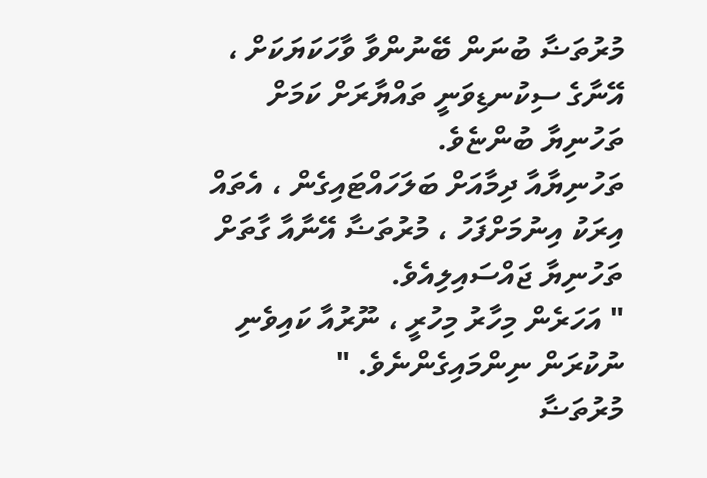މުރުތަޟާ ބުނަން ބޭނުންވާ ވާހަކަޔަކަށް ، އޭނާގެ ސިކުނޑިވަނީ ތައްޔާރަށް ކަމަށް ތަހުނިޔާ ބުންޏެވެ.
ތަހުނިޔާއާ ދިމާއަށް ބަލަހައްޓައިގެން ، އެތައް އިރަކު އިނުމަށްފަހު ، މުރުތަޟާ އޭނާއާ ގާތަށް ތަހުނިޔާ ޖައްސައިލިއެވެ.
" އަހަރެން މިހާރު މިހުރީ ، ނޫރުއާ ކައިވެނި ނުކުރަން ނިންމައިގެންނެވެ. "
މުރުތަޟާ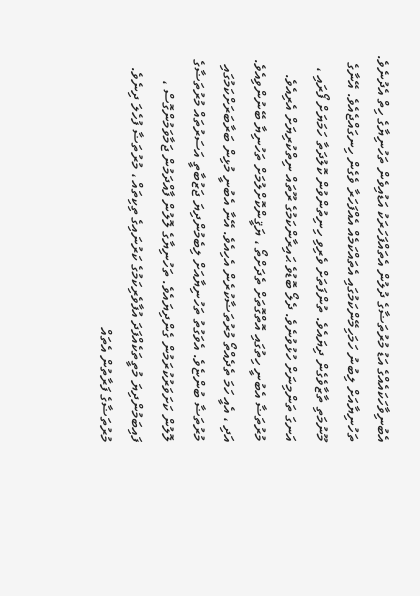އެބުނިވާހަކައެއްގެ އަޑު މުރުތަޟާގެ ދުލުން އެތައްފަހަރަކު އަޑުއިވެން ތަހުނިޔާގެ ހިތް އެދުނެވެ. ތަހުނިޔާއަށް ލިބުނު ހަމަހިމޭންކަމުގައި އެތައްކަމެއް އެއްފަހަރާ ވެގެން ހިނގައްޖެއެވެ. އޭނާގެ މޫނުމަތި ތާޒާވެގެން ދިޔައެވެ. ތުންފަތަށް ވެރިވި ހިނިތުންވުން ކޮލުދަތާ ހަމަޔަށް ފޯރައި ،  އަނގަ ތަންމިނަށް ހުޅުވުނެވެ. ދެލޯ ބޮޑުވެ ޙައިރާންކަމުގެ ރޫތައް ނިތްކުރިޔަށް އެރިއެވެ. މުރުތަޟާ އެބުނީ ހިތުގައި އޮތްގޮތަށް ތެދަށްތޯ ، ޔަޤީންކޮށްލުމަށް ތަހުނިޔާ ބޭނުންވިއެވެ. އަދި ، އެއީ ހަމަ ތެދެއްތޯ މުރުތަޟާކުރެން އެހިއެވެ. އޭނާ އެބުނީ މުޅިން ބަރާބަރަށްކަމުގައި މުރުތަޟާ ބުންޏެވެ. އެވަގުތު ތަހުނިޔާއަށް ލިބެމުންދިޔަ ޖަޒުބާތީ އަސަރުތައް މުރުތަޟާގެ ލޮލުން ކަށަވަރުކުރަމުން ގެންދިޔައެވެ. ތަހުނިޔާގެ ލޮލުން ފާއްދަމުން ޖަމާވަމުންގޮސް ، ފައިބަމުންދިޔަ މުތީތަކެއްފަދަ އުފާވެރިކަމުގެ ކަރުނައިގެ ތިކިތައް ، މުރުތަޟާ ފުހެލަ ދިނެވެ.
މުރުތަޟާގެ ފަރާތުން އެތައް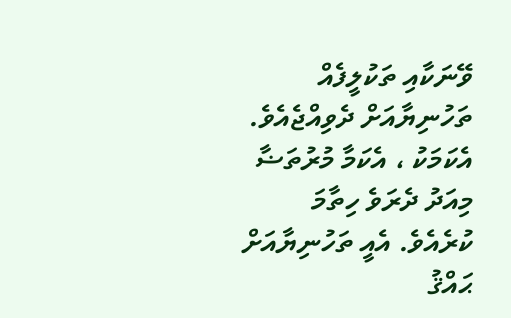ވޭނަކާއި ތަކުލީފެއް ތަހުނިޔާއަށް ދެވިއްޖެއެވެ. އެކަމަކު ، އެކަމާ މުރުތަޟާ މިއަދު ދެރަވެ ހިތާމަ ކުރެއެވެ. އެއީ ތަހުނިޔާއަށް ޙައްޤު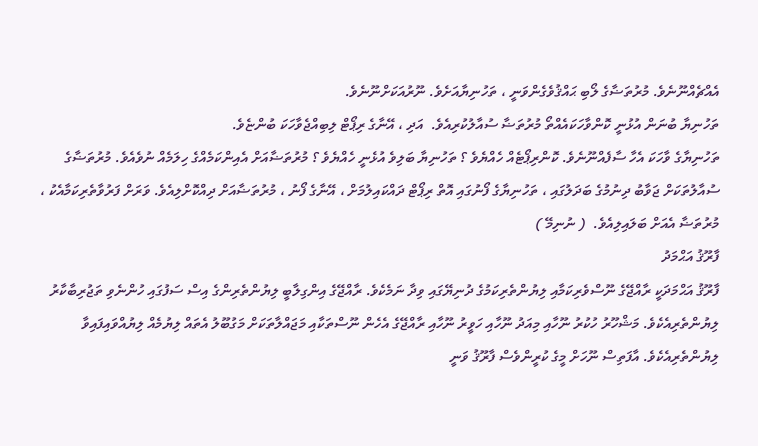އެއްޗެއްނޫނެވެ. މުރުތަޟާގެ ލޯބި ޙައްޤުވެގެންވަނީ ، ތަހުނިޔާއަށެވެ. ނޫރުއަކަށްނޫނެވެ.
ތަހުނިޔާ ބުނަން އުޅުނީ ކޮންވާހަކައެއްތޯ މުރުތަޟާ ސުއާލުކުރިއެވެ.  އަދި ، އޭނާގެ ރިޕޯޓް ލިބިއްޖެވާހަކަ ބުންޏެވެ.
ތަހުނިޔާގެ ވާހަކަ އެހާ ސާފެއްނޫނެވެ. ކޮންރިޕޯޓެއް ހެއްޔެވެ ؟ ތަހުނިޔާ ބަލިވެ އުޅެނީ ހެއްޔެވެ ؟ މުރުތަޟާއަށް އެއިންކަމެއްގެ ހިލަމެއް ނުވެއެވެ. މުރުތަޟާގެ ސުއާލުތަކަށް ޖަވާބު ދިނުމުގެ ބަދަލުގައި ، ތަހުނިޔާގެ ފޯނުގައި އޮތް ރިޕޯޓް ދައްކައިލުމަށް ، އޭނާގެ ފޯނު ، މުރުތަޟާއަށް ދިއްކޮށްލިއެވެ. ވަރަށް ފަރުވާތެރިކަމާއެކު ، މުރުތަޟާ އެއަށް ބަލައިލިއެވެ.  ( ނުނިމޭ )
ފާރޫޤު އަޙްމަދު
ފާރޫޤު އަޙްމަދަކީ ރާއްޖޭގެ ނޫސްވެރިކަމާއި ލިޔުންތެރިކަމުގެ ދުނިޔޭގައި ވިދާ ނަމެކެވެ. ރާއްޖޭގެ އިންގިލާބީ ލިޔުންތެރިންގެ އިސް ސަފުގައި ހުންނެވި ތަޖުރިބާކާރު ލިޔުންތެރިއެކެވެ. މަޝްހޫރު ހުކުރު ނޫހާއި މިއަދު ނޫހާއި ހަވީރު ނޫހާއި ރާއްޖޭގެ އެހެން ނޫސްތަކާއި މަޖައްލާތަކަށް މަގުބޫލު އެތައް ލިޔުމެއް ލިޔުއްވައިފައިވާ ލިޔުންތެރިއެކެވެ. އާފަތިސް ނޫހަށް މީގެ ކުރީންވެސް ފާރޫޤު ވަނީ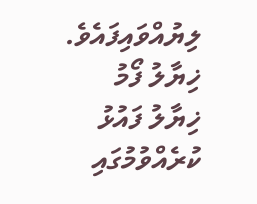ލިޔުއްވައިފައެވެ.
ޚިޔާލު ފޯމު
ޚިޔާލު ފައުޅު ކުރެއްވުމުގައި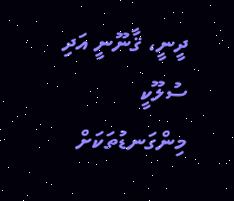ދީނީ، ޤާނޫނީ އަދި ސުލޫކީ މިންގަނޑުތަކަށް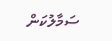ސަމާލުކަން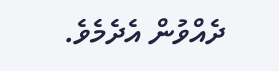ދެއްވުން އެދެމެވެ.